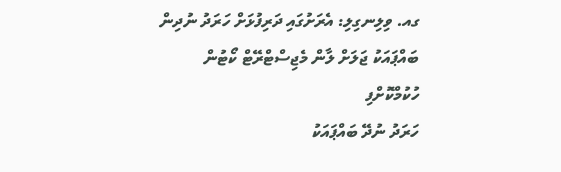ގއ. ވިލިނގިލި: އެރަށުގައި ދަރިފުޅަށް ހަރަދު ނުދިން ބައްޕައަކު ޖަލަށް ލާން މެޖިސްޓްރޭޓް ކޯޓުން ހުކުމްކޮށްފި
ހަރަދު ނުދޭ ބައްޕައަކު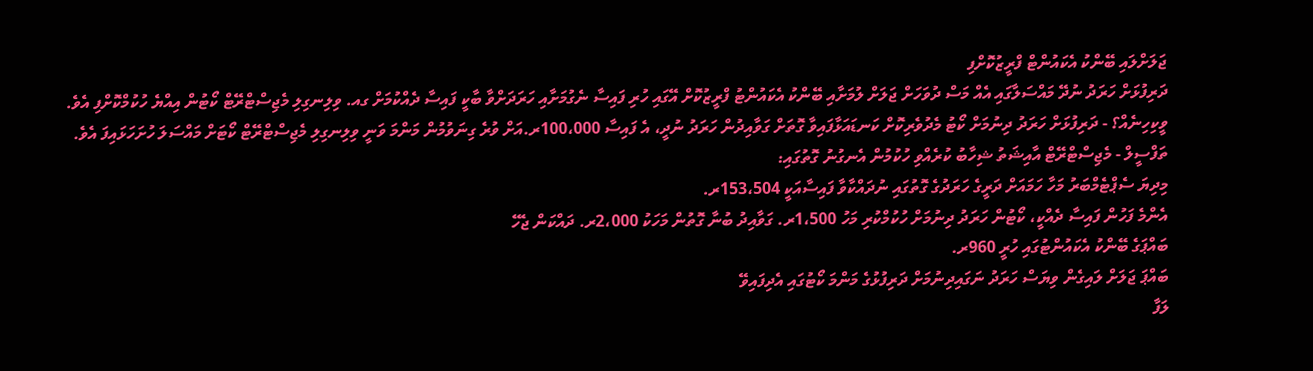ޖަލަށްލައި ބޭންކު އެކައުންޓް ފްރީޒުކޮށްފި
ދަރިފުޅަށް ހަރަދު ނުދޭ މައްސަލާގައި އެއް މަސް ދުވަހަށް ޖަލަށް ލުމަށާއި ބޭންކު އެކައުންޓު ފްރީޒުކޮށް އޭގައި ހުރި ފައިސާ ނެގުމަށާއި ހަރަދަށްވާ ބާކީ ފައިސާ ދެއްކުމަށް ގއ. ވިލިނގިލި މެޖިސްޓްރޭޓް ކޯޓުން އިއްޔެ ހުކުމްކޮށްފި އެވެ.
ވީކިހިނެއް؟ - ދަރިފުޅަށް ހަރަދު ދިނުމަށް ކޯޓު މެދުވެރިކޮށް ކަނޑައަޅާފައިވާ ގޮތަށް ގަވާއިދުން ހަރަދު ނުދީ، އެ ފައިސާ 100،000ރ.އަށް ވުރެ ގިނަވުމުން މަންމަ ވަނީ ވިލިނގިލި މެޖިސްޓްރޭޓް ކޯޓަށް މައްސަލަ ހުށަހަޅައިފަ އެވެ.
ތަފްސީލް - މެޖިސްޓްރޭޓް އާއިޝަތު ޝިހާބު ކުރެއްވި ހުކުމުން އެނގުނު ގޮތުގައި:
މިދިޔަ ސެޕްޓެމްބަރު މަހާ ހަމައަށް ދަރީގެ ހަރަދުގެ ގޮތުގައި ނުދައްކާވާ ފައިސާއަކީ 153،504ރ.
އެންމެ ފަހުން ފައިސާ ދެއްކީ، ކޯޓުން ހަރަދު ދިނުމަށް ހުކުމްކުރި މަހު 1،500ރ. ގަވާއިދު ބުނާ ގޮތުން މަހަކު 2،000ރ. ދައްކަން ޖެހޭ
ބައްޕަގެ ބޭންކު އެކައުންޓުގައި ހުރީ 960ރ.
ބައްޕަ ޖަލަށް ލައިގެން ވިޔަސް ހަރަދު ނަގައިދިނުމަށް ދަރިފުޅުގެ މަންމަ ކޯޓުގައި އެދިފައިވޭ
ލަފާ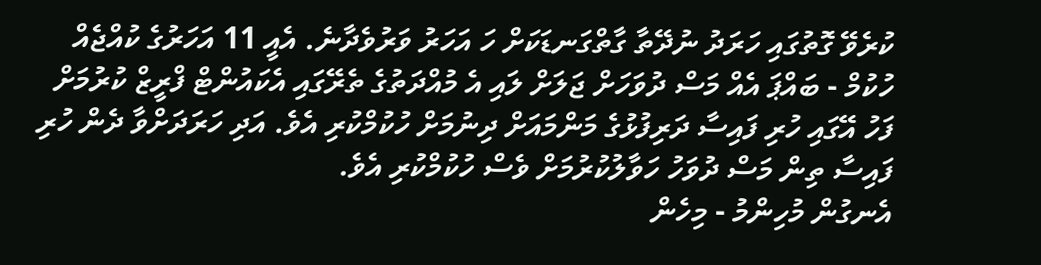ކުރެވޭ ގޮތުގައި ހަރަދު ނުދޭތާ ގާތްގަނޑަކަށް ހަ އަހަރު ވަރުވެދާނެ. އެއީ 11 އަހަރުގެ ކުއްޖެއް
ހުކުމް - ބައްޕަ އެއް މަސް ދުވަހަށް ޖަލަށް ލައި އެ މުއްދަތުގެ ތެރޭގައި އެކައުންޓް ފްރީޒް ކުރުމަށް ފަހު އޭގައި ހުރި ފައިސާ ދަރިފުޅުގެ މަންމައަށް ދިނުމަށް ހުކުމްކުރި އެވެ. އަދި ހަރަދަށްވާ ދެން ހުރި ފައިސާ ތިން މަސް ދުވަހު ހަވާލުކުރުމަށް ވެސް ހުކުމްކުރި އެވެ.
އެނގުން މުހިންމު - މިހެން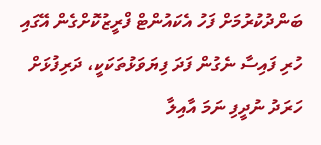ބަންދުކުރުމަށް ފަހު އެކައުންޓް ފްރީޒުކޮށްގެން އޭގައި ހުރި ފައިސާ ނެގުން ފަދަ ފިޔަވަޅުތަކަކީ، ދަރިފުޅަށް ހަރަދު ނުދީފި ނަމަ އާއިލާ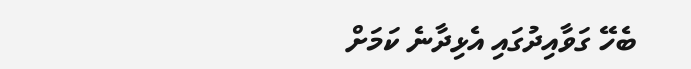ބެހޭ ގަވާއިދުގައި އެޅިދާނެ ކަމަށް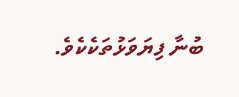ބުނާ ފިޔަވަޅުތަކެކެވެ.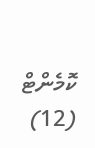ކޮމެންޓް (12)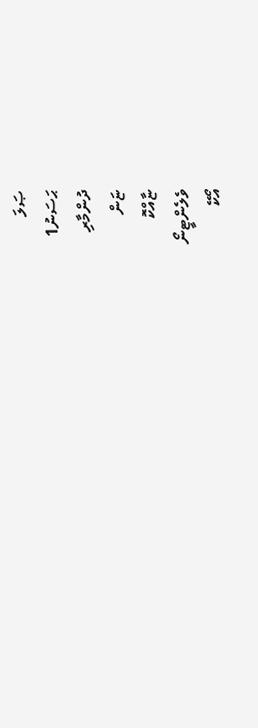ޞަލަ
ޙަސަނު1
ދުންމާރި
ޏަން
ޏާއްކޮ
ވެލެންޓީނޯ
އޯކޭ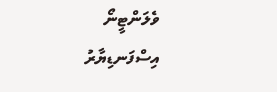ވެލަންޓީނޯ
އިސްފަނޑިޔާރު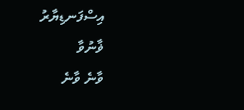އިސްފަނޑިޔާރު
ޥާނުވާ
ވާނެ ވާނެ